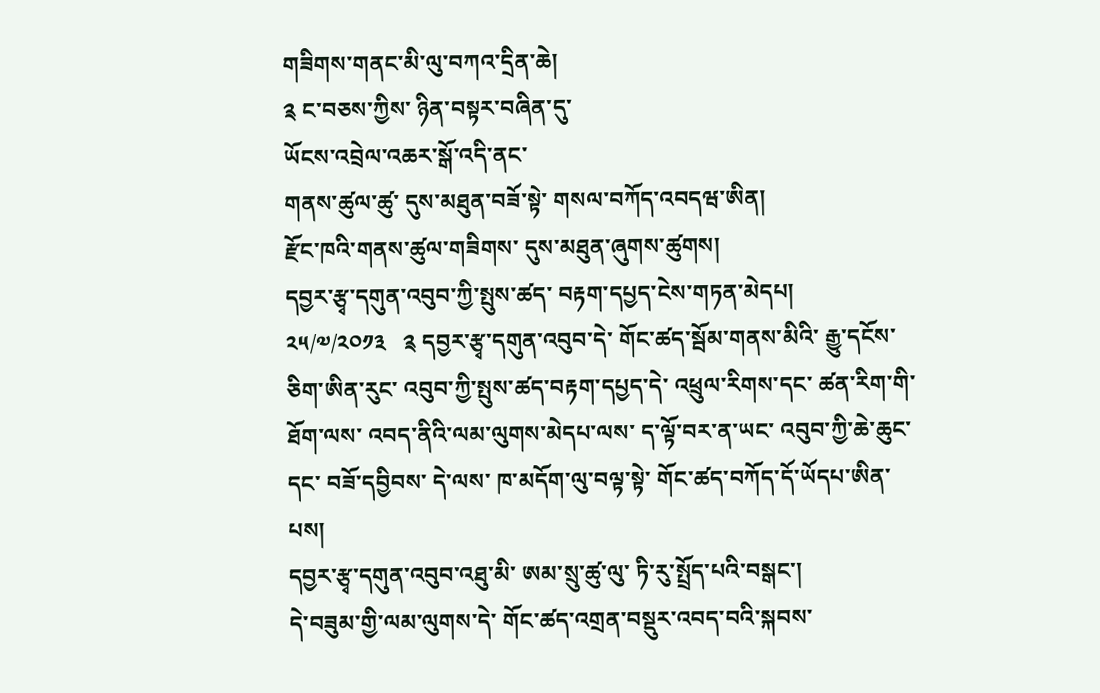གཟིགས་གནང་མི་ལུ་བཀའ་དྲིན་ཆེ།
༉ ང་བཅས་ཀྱིས་ ཉིན་བསྟར་བཞིན་དུ་
ཡོངས་འབྲེལ་འཆར་སྒོ་འདི་ནང་
གནས་ཚུལ་ཚུ་ དུས་མཐུན་བཟོ་སྟེ་ གསལ་བཀོད་འབདཝ་ཨིན།
རྫོང་ཁའི་གནས་ཚུལ་གཟིགས་ དུས་མཐུན་ཞུགས་ཚུགས།
དབྱར་རྩྭ་དགུན་འབུབ་ཀྱི་སྤུས་ཚད་ བརྟག་དཔྱད་ངེས་གཏན་མེདཔ།
༢༥/༧/༢༠༡༣   ༉ དབྱར་རྩྭ་དགུན་འབུབ་དེ་ གོང་ཚད་སྦོམ་གནས་མིའི་ རྒྱུ་དངོས་ཅིག་ཨིན་རུང་ འབུབ་ཀྱི་སྤུས་ཚད་བརྟག་དཔྱད་དེ་ འཕྲུལ་རིགས་དང་ ཚན་རིག་གི་ཐོག་ལས་ འབད་ནིའི་ལམ་ལུགས་མེདཔ་ལས་ ད་ལྟོ་བར་ན་ཡང་ འབུབ་ཀྱི་ཆེ་ཆུང་དང་ བཟོ་དབྱིབས་ དེ་ལས་ ཁ་མདོག་ལུ་བལྟ་སྟེ་ གོང་ཚད་བཀོད་དོ་ཡོདཔ་ཨིན་པས།
དབྱར་རྩྭ་དགུན་འབུབ་འཐུ་མི་ ཨམ་སྲུ་ཚུ་ལུ་ ཏི་རུ་སྤྲོད་པའི་བསྒང་།
དེ་བཟུམ་གྱི་ལམ་ལུགས་དེ་ གོང་ཚད་འགྲན་བསྡུར་འབད་བའི་སྐབས་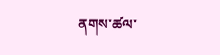ནགས་ཚལ་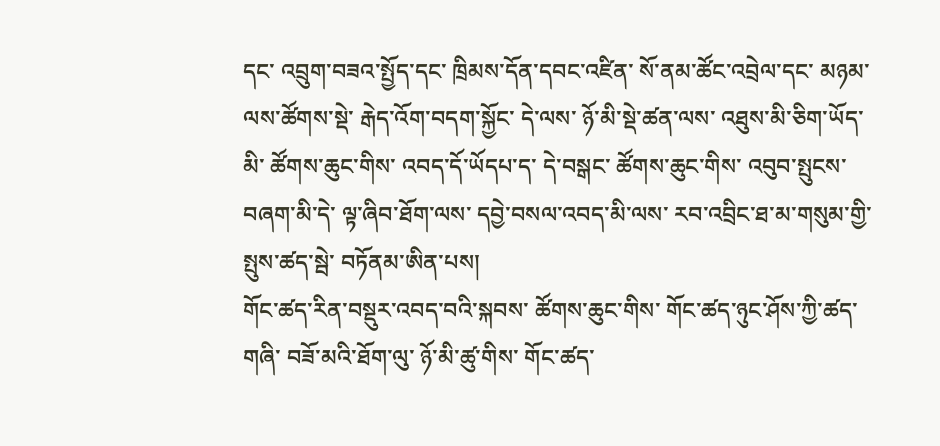དང་ འབྲུག་བཟའ་སྤྱོད་དང་ ཁྲིམས་དོན་དབང་འཛིན་ སོ་ནམ་ཚོང་འབྲེལ་དང་ མཉམ་ལས་ཚོགས་སྡེ་ རྒེད་འོག་བདག་སྐྱོང་ དེ་ལས་ ཉོ་མི་སྡེ་ཚན་ལས་ འཐུས་མི་ཅིག་ཡོད་མི་ ཚོགས་ཆུང་གིས་ འབད་དོ་ཡོདཔ་ད་ དེ་བསྒང་ ཚོགས་ཆུང་གིས་ འབུབ་སྤུངས་བཞག་མི་དེ་ ལྟ་ཞིབ་ཐོག་ལས་ དབྱེ་བསལ་འབད་མི་ལས་ རབ་འབྲིང་ཐ་མ་གསུམ་གྱི་སྤུས་ཚད་སྦེ་ བཏོནམ་ཨིན་པས།
གོང་ཚད་རིན་བསྡུར་འབད་བའི་སྐབས་ ཚོགས་ཆུང་གིས་ གོང་ཚད་ཉུང་ཤོས་ཀྱི་ཚད་གཞི་ བཟོ་མའི་ཐོག་ལུ་ ཉོ་མི་ཚུ་གིས་ གོང་ཚད་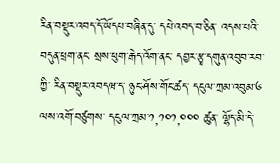རིན་བསྡུར་འབད་དོ་ཡོདཔ་བཞིན་དུ་ དཔེ་འབད་བ་ཅིན་ འདས་པའི་བདུན་ཕྲག་ནང་ སྲས་ཕུག་རྒེད་འོག་ནང་ དབྱར་རྩྭ་དགུན་འབུབ་རབ་ཀྱི་ རིན་བསྡུར་འབདཝ་ད་ ཉུང་ཤོས་གོང་ཚད་ དངུལ་ཀྲམ་འབུམ་༦ ལས་འགོ་བཙུགས་ དངུལ་ཀྲམ་༡,༡༠༡,༠༠༠ ཚུན་ ལྷོད་མི་དེ་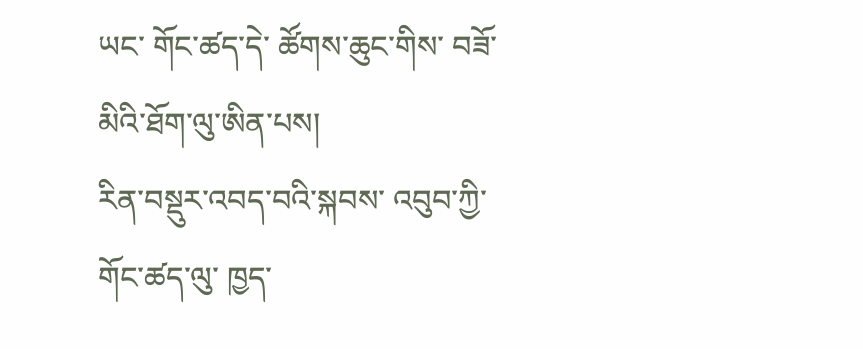ཡང་ གོང་ཚད་དེ་ ཚོགས་ཆུང་གིས་ བཟོ་མིའི་ཐོག་ལུ་ཨིན་པས།
རིན་བསྡུར་འབད་བའི་སྐབས་ འབུབ་ཀྱི་གོང་ཚད་ལུ་ ཁྱད་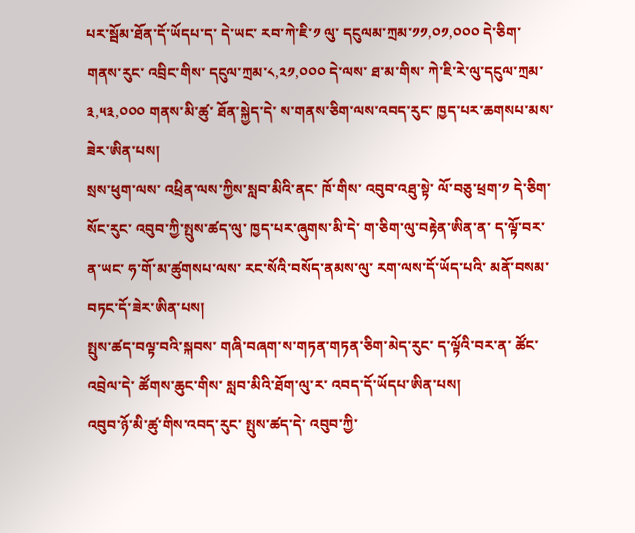པར་སྦོམ་ཐོན་དོ་ཡོདཔ་ད་ དེ་ཡང་ རབ་ཀེ་ཇི་༡ ལུ་ དངུལམ་ཀྲམ་༡༡,༠༡,༠༠༠ དེ་ཅིག་གནས་རུང་ འབྲིང་གིས་ དངུལ་ཀྲམ་༨,༢༡,༠༠༠ དེ་ལས་ ཐ་མ་གིས་ ཀེ་ཇི་རེ་ལུ་དངུལ་ཀྲམ་༣,༥༣,༠༠༠ གནས་མི་ཚུ་ ཐོན་སྐྱེད་དེ་ ས་གནས་ཅིག་ལས་འབད་རུང་ ཁྱད་པར་ཆགསཔ་མས་ཟེར་ཨིན་པས།
སྲས་ཕུག་ལས་ འཕྲིན་ལས་ཀྱིས་སླབ་མིའི་ནང་ ཁོ་གིས་ འབུབ་འཐུ་སྟེ་ ལོ་བཅུ་ཕྲག་༡ དེ་ཅིག་སོང་རུང་ འབུབ་ཀྱི་སྤུས་ཚད་ལུ་ ཁྱད་པར་ཞུགས་མི་དེ་ ག་ཅིག་ལུ་བརྟེན་ཨིན་ན་ ད་ལྟོ་བར་ན་ཡང་ ཧ་གོ་མ་ཚུགསཔ་ལས་ རང་སོའི་བསོད་ནམས་ལུ་ རག་ལས་དོ་ཡོད་པའི་ མནོ་བསམ་བཏང་དོ་ཟེར་ཨིན་པས།
སྤུས་ཚད་བལྟ་བའི་སྐབས་ གཞི་བཞག་ས་གཏན་གཏན་ཅིག་མེད་རུང་ ད་ལྟོའི་བར་ན་ ཚོང་འབྲེལ་དེ་ ཚོགས་ཆུང་གིས་ སླབ་མིའི་ཐོག་ལུ་ར་ འབད་དོ་ཡོདཔ་ཨིན་པས།
འབུབ་ཉོ་མི་ཚུ་གིས་འབད་རུང་ སྤུས་ཚད་དེ་ འབུབ་ཀྱི་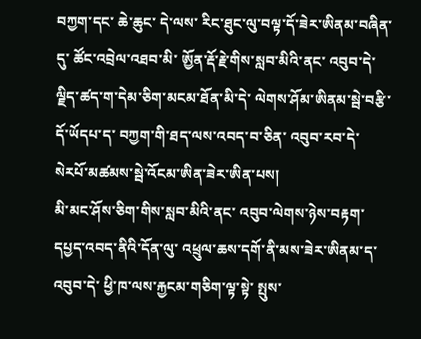བཀྱག་དང་ ཆེ་ཆུང་ དེ་ལས་ རིང་ཐུང་ལུ་བལྟ་དོ་ཟེར་ཨིནམ་བཞིན་དུ་ ཚོང་འབྲེལ་འཐབ་མི་ ཨྱོན་རྡོ་རྗེ་གིས་སླབ་མིའི་ནང་ འབུབ་དེ་ ལྗིད་ཚད་ག་དེམ་ཅིག་མངམ་ཐོན་མི་དེ་ ལེགས་ཤོམ་ཨིནམ་སྦེ་བརྩི་དོ་ཡོདཔ་ད་ བཀྱག་གི་ཐད་ལས་འབད་བ་ཅིན་ འབུབ་རབ་དེ་ སེརཔོ་མཚམས་སྦེ་འོངམ་ཨིན་ཟེར་ཨིན་པས།
མི་མང་ཤོས་ཅིག་གིས་སླབ་མིའི་ནང་ འབུབ་ལེགས་ཉེས་བརྟག་དཔྱད་འབད་ནིའི་དོན་ལུ་ འཕྲུལ་ཆས་དགོ་ནི་མས་ཟེར་ཨིནམ་ད་ འབུབ་དེ་ ཕྱི་ཁ་ལས་རྐྱངམ་གཅིག་ལྟ་སྟེ་ སྤུས་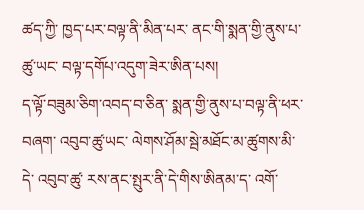ཚད་ཀྱི་ ཁྱད་པར་བལྟ་ནི་མིན་པར་ ནང་གི་སྨན་གྱི་ནུས་པ་ཚུ་ཡང་ བལྟ་དགོཔ་འདུག་ཟེར་ཨིན་པས།
ད་ལྟོ་བཟུམ་ཅིག་འབད་བ་ཅིན་ སྨན་གྱི་ནུས་པ་བལྟ་ནི་ཕར་བཞག་ འབུབ་ཚུ་ཡང་ ལེགས་ཤོམ་སྦེ་མཐོང་མ་ཚུགས་མི་དེ་ འབུབ་ཚུ་ རས་ནང་སྤུར་ནི་དེ་གིས་ཨིནམ་ད་ འགོ་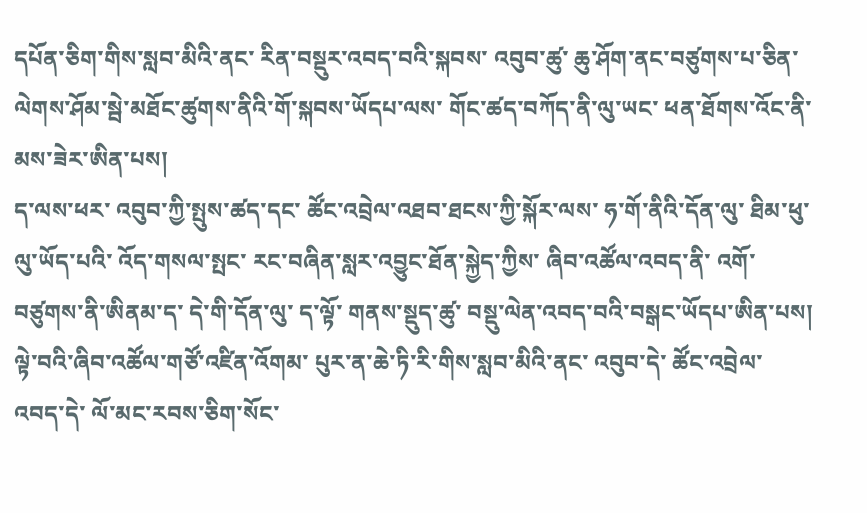དཔོན་ཅིག་གིས་སླབ་མིའི་ནང་ རིན་བསྡུར་འབད་བའི་སྐབས་ འབུབ་ཚུ་ ཆུ་ཤོག་ནང་བཙུགས་པ་ཅིན་ ལེགས་ཤོམ་སྦེ་མཐོང་ཚུགས་ནིའི་གོ་སྐབས་ཡོདཔ་ལས་ གོང་ཚད་བཀོད་ནི་ལུ་ཡང་ ཕན་ཐོགས་འོང་ནི་མས་ཟེར་ཨིན་པས།
ད་ལས་ཕར་ འབུབ་ཀྱི་སྤུས་ཚད་དང་ ཚོང་འབྲེལ་འཐབ་ཐངས་ཀྱི་སྐོར་ལས་ ཧ་གོ་ནིའི་དོན་ལུ་ ཐིམ་ཕུ་ལུ་ཡོད་པའི་ འོད་གསལ་སྤང་ རང་བཞིན་སླར་འབྱུང་ཐོན་སྐྱེད་ཀྱིས་ ཞིབ་འཚོལ་འབད་ནི་ འགོ་བཙུགས་ནི་ཨིནམ་ད་ དེ་གི་དོན་ལུ་ ད་ལྟོ་ གནས་སྡུད་ཚུ་ བསྡུ་ལེན་འབད་བའི་བསྒང་ཡོདཔ་ཨིན་པས།
ལྟེ་བའི་ཞིབ་འཚོལ་གཙོ་འཛིན་འོགམ་ པུར་ན་ཆེ་ཏི་རི་གིས་སླབ་མིའི་ནང་ འབུབ་དེ་ ཚོང་འབྲེལ་འབད་དེ་ ལོ་མང་རབས་ཅིག་སོང་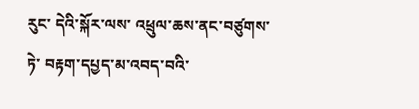རུང་ དེའི་སྐོར་ལས་ འཕྲུལ་ཆས་ནང་བཙུགས་ཏེ་ བརྟག་དཔྱད་མ་འབད་བའི་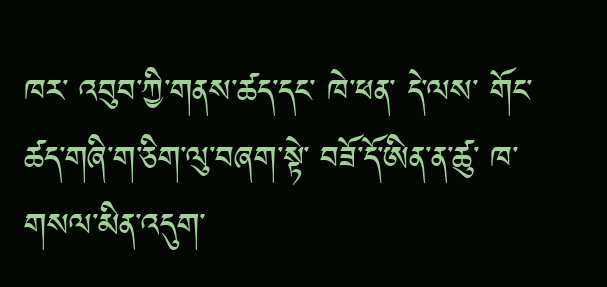ཁར་ འབུབ་ཀྱི་གནས་ཚད་དང་ ཁེ་ཕན་ དེ་ལས་ གོང་ཚད་གཞི་ག་ཅིག་ལུ་བཞག་སྟེ་ བཟོ་དོ་ཨིན་ན་ཚུ་ ཁ་གསལ་མིན་འདུག་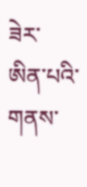ཟེར་ ཨིན་པའི་གནས་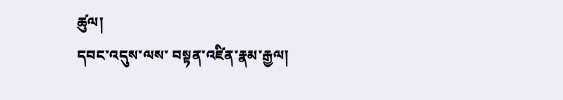ཚུལ།
དབང་འདུས་ལས་ བསྟན་འཛིན་རྣམ་རྒྱལ།